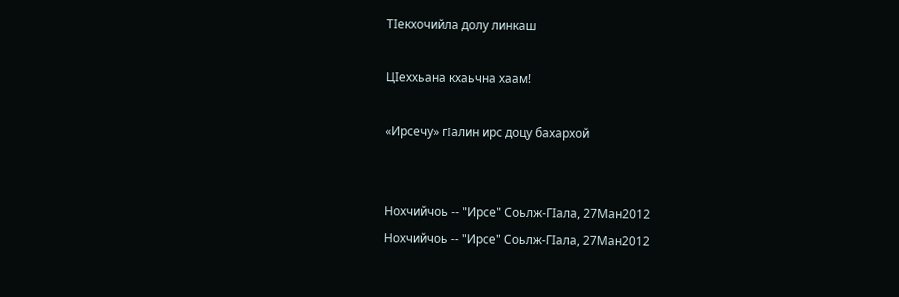ТIекхочийла долу линкаш

ЦIеххьана кхаьчна хаам!

«Ирсечу» гΙалин ирс доцу бахархой


Нохчийчоь -- "Ирсе" Соьлж-ГIала, 27Ман2012
Нохчийчоь -- "Ирсе" Соьлж-ГIала, 27Ман2012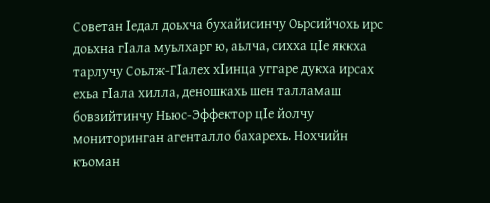Советан Ιедал доьхча бухайисинчу Оьрсийчохь ирс доьхна гΙала муьлхарг ю, аьлча, сихха цΙе яккха тарлучу Соьлж-ГΙалех хΙинца уггаре дукха ирсах ехьа гΙала хилла, деношкахь шен талламаш бовзийтинчу Ньюс-Эффектор цΙе йолчу мониторинган агенталло бахарехь. Нохчийн къоман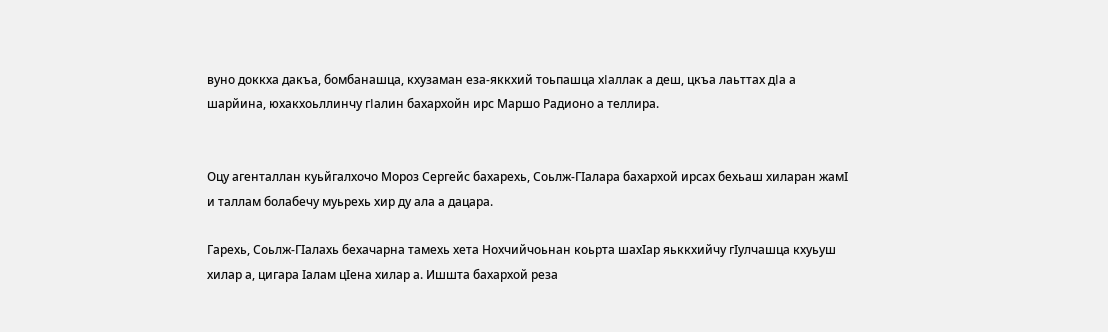вуно доккха дакъа, бомбанашца, кхузаман еза-яккхий тоьпашца хΙаллак а деш, цкъа лаьттах дΙа а шарйина, юхакхоьллинчу гΙалин бахархойн ирс Маршо Радионо а теллира.


Оцу агенталлан куьйгалхочо Мороз Сергейс бахарехь, Соьлж-ГIалара бахархой ирсах бехьаш хиларан жамI и таллам болабечу муьрехь хир ду ала а дацара.

Гарехь, Соьлж-ГIалахь бехачарна тамехь хета Нохчийчоьнан коьрта шахIар яьккхийчу гIулчашца кхуьуш хилар а, цигара Iалам цIена хилар а. Ишшта бахархой реза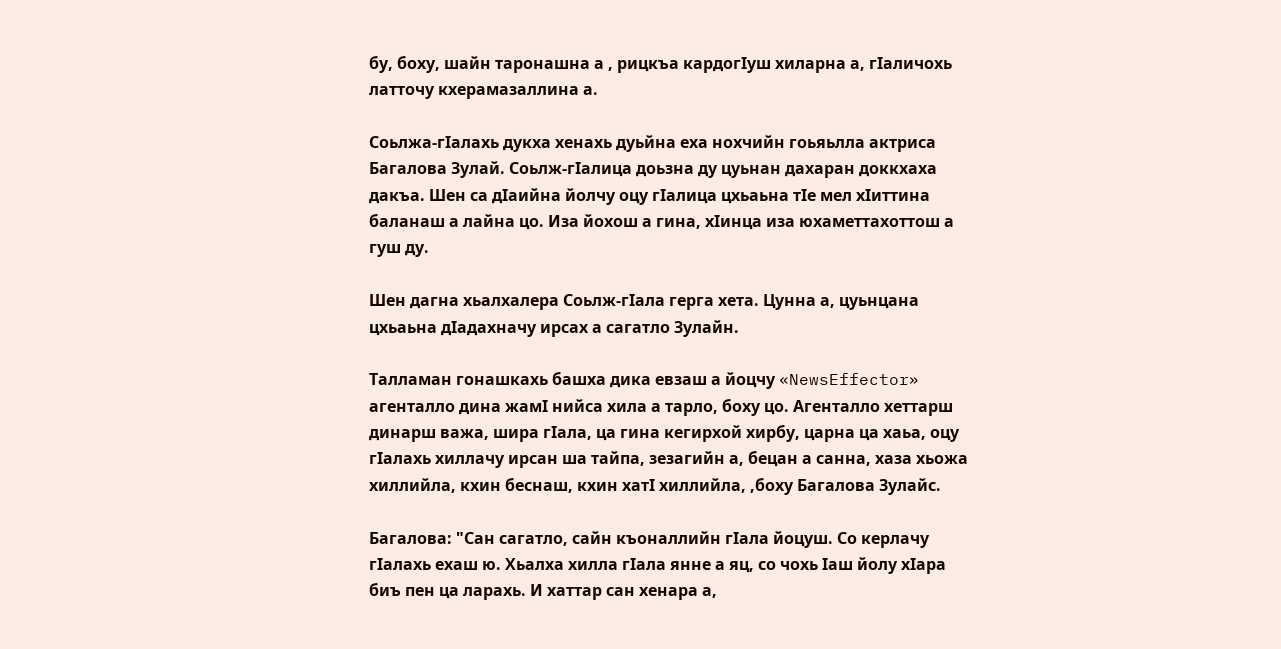бу, боху, шайн таронашна а , рицкъа кардогIуш хиларна а, гIаличохь латточу кхерамазаллина а.

Соьлжа-гIалахь дукха хенахь дуьйна еха нохчийн гоьяьлла актриса Багалова Зулай. Соьлж-гIалица доьзна ду цуьнан дахаран доккхаха дакъа. Шен са дIаийна йолчу оцу гIалица цхьаьна тIе мел хIиттина баланаш а лайна цо. Иза йохош а гина, хIинца иза юхаметтахоттош а гуш ду.

Шен дагна хьалхалера Соьлж-гIала герга хета. Цунна а, цуьнцана цхьаьна дIадахначу ирсах а сагатло Зулайн.

Талламан гонашкахь башха дика евзаш а йоцчу «NewsEffector» агенталло дина жамI нийса хила а тарло, боху цо. Агенталло хеттарш динарш важа, шира гIала, ца гина кегирхой хирбу, царна ца хаьа, оцу гIалахь хиллачу ирсан ша тайпа, зезагийн а, бецан а санна, хаза хьожа хиллийла, кхин беснаш, кхин хатI хиллийла, ,боху Багалова Зулайс.

Багалова: "Сан сагатло, сайн къоналлийн гIала йоцуш. Со керлачу гIалахь ехаш ю. Хьалха хилла гIала янне а яц, со чохь Iаш йолу хIара биъ пен ца ларахь. И хаттар сан хенара а,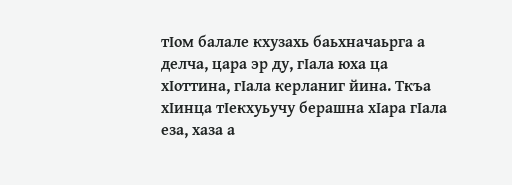тIом балале кхузахь баьхначаьрга а делча, цара эр ду, гIала юха ца хIоттина, гIала керланиг йина. Ткъа хIинца тIекхуьучу берашна хIара гIала еза, хаза а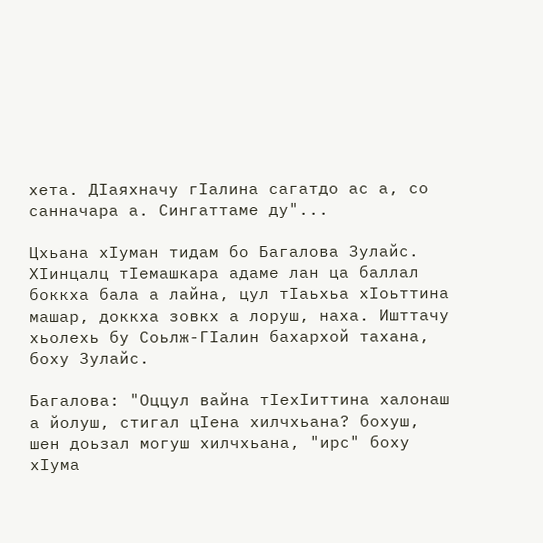хета. ДIаяхначу гIалина сагатдо ас а, со санначара а. Сингаттаме ду"...

Цхьана хIуман тидам бо Багалова Зулайс. ХIинцалц тIемашкара адаме лан ца баллал боккха бала а лайна, цул тIаьхьа хIоьттина машар, доккха зовкх а лоруш, наха. Ишттачу хьолехь бу Соьлж-ГIалин бахархой тахана, боху Зулайс.

Багалова: "Оццул вайна тIехIиттина халонаш а йолуш, стигал цIена хилчхьана? бохуш, шен доьзал могуш хилчхьана, "ирс" боху хIума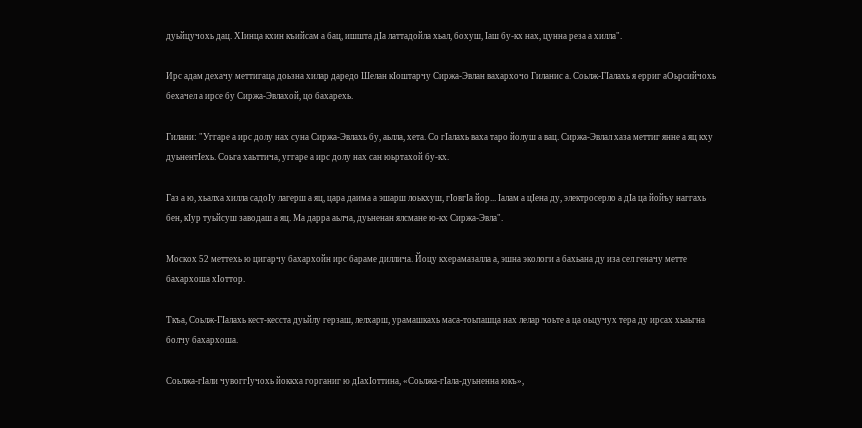дуьйцучохь дац. ХIинца кхин къийсам а бац, ишшта дIа латтадойла хьал, бохуш, Iаш бу-кх нах, цунна реза а хилла".

Ирс адам дехачу меттигаца доьзна хилар даредо Шелан кIоштарчу Сиржа-Эвлан вахархочо Гиланис а. Соьлж-ГIалахь я ерриг аОьрсийчохь бехачел а ирсе бу Сиржа-Эвлахой, цо бахарехь.

Гилани: "Уггаре а ирс долу нах суна Сиржа-Эвлахь бу, аьлла, хета. Со гIалахь ваха таро йолуш а вац. Сиржа-Эвлал хаза меттиг янне а яц кху дуьнентIехь. Соьга хаьттича, уггаре а ирс долу нах сан юьртахой бу-кх.

Газ а ю, хьалха хилла садоIу лагерш а яц, цара даима а эшарш лоькхуш, гIовгIа йор... Iалам а цIена ду, электросерло а дIа ца йойъу наггахь бен, кIур туьйсуш заводаш а яц. Ма дарра аьлча, дуьненан ялсмане ю-кх Сиржа-Эвла".

Москох 52 меттехь ю цигарчу бахархойн ирс бараме диллича. Йоцу кхерамазалла а, эшна экологи а бахьана ду иза сел геначу метте бахархоша хIоттор.

Ткъа, Соьлж-ГIалахь кест-кесста дуьйлу герзаш, лелхарш, урамашкахь маса-тоьпашца нах лелар чоьте а ца оьцучух тера ду ирсах хьаьгна болчу бахархоша.

Соьлжа-гIали чувоггIучохь йоккха горганиг ю дIахIоттина, «Соьлжа-гIала-дуьненна юкъ»,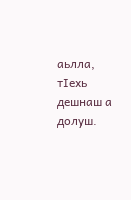аьлла, тIехь дешнаш а долуш.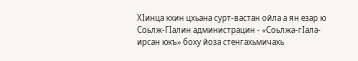ХIинца кхин цхьана сурт-вастан ойла а ян езар ю Соьлж-ГIалин администрацин - «Соьлжа-гIала-ирсан юкъ» боху йоза стенгахьмичахь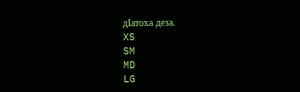дIатоха деза.
XS
SM
MD
LG